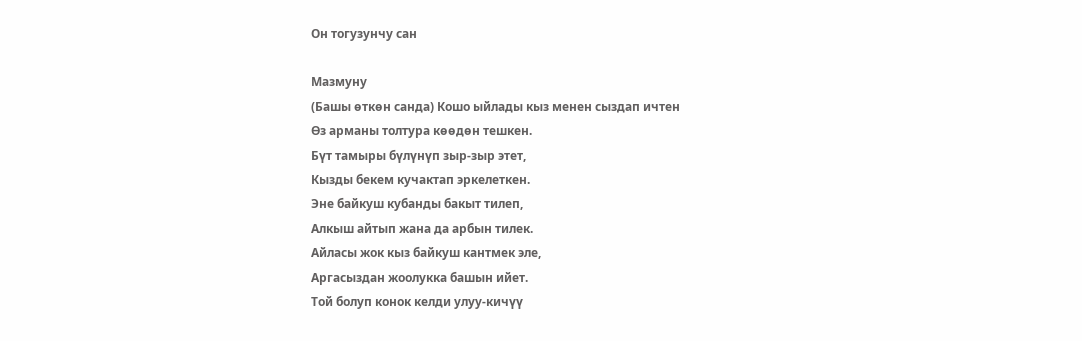Он тогузунчу сан

Мазмуну
(Башы өткөн санда) Кошо ыйлады кыз менен сыздап ичтен
Өз арманы толтура көөдөн тешкен.
Бүт тамыры бүлүнүп зыр-зыр этет,
Кызды бекем кучактап эркелеткен.
Эне байкуш кубанды бакыт тилеп,
Алкыш айтып жана да арбын тилек.
Айласы жок кыз байкуш кантмек эле,
Аргасыздан жоолукка башын ийет.
Той болуп конок келди улуу-кичүү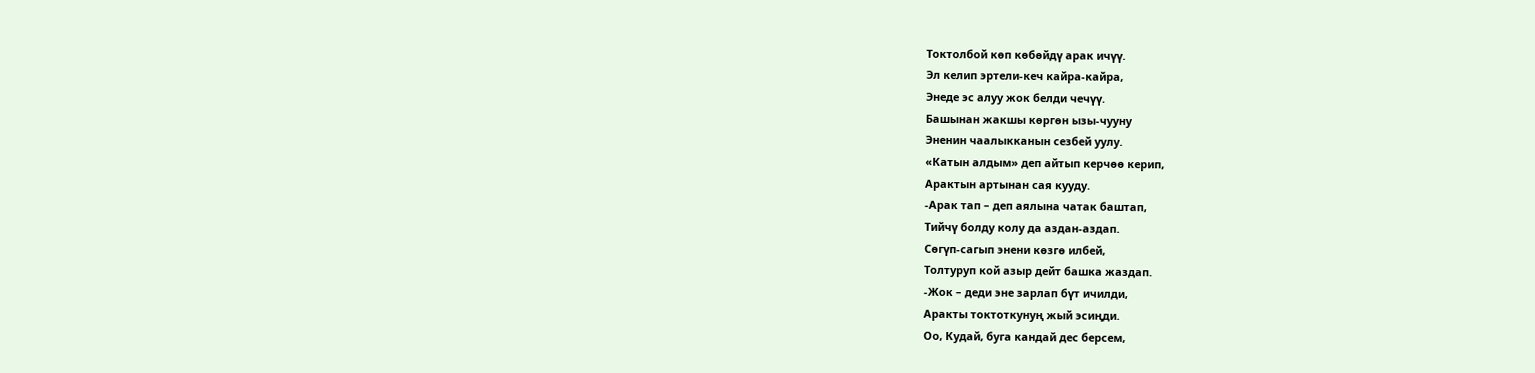Токтолбой көп көбөйдү арак ичүү.
Эл келип эртели-кеч кайра-кайра,
Энеде эс алуу жок белди чечүү.
Башынан жакшы көргөн ызы-чууну
Эненин чаалыкканын сезбей уулу.
«Катын алдым» деп айтып керчөө керип,
Арактын артынан сая кууду.
-Арак тап – деп аялына чатак баштап,
Тийчү болду колу да аздан-аздап.
Сөгүп-сагып энени көзгө илбей,
Толтуруп кой азыр дейт башка жаздап.
-Жок – деди эне зарлап бүт ичилди,
Аракты токтоткунуң жый эсиңди.
Оо, Кудай, буга кандай дес берсем,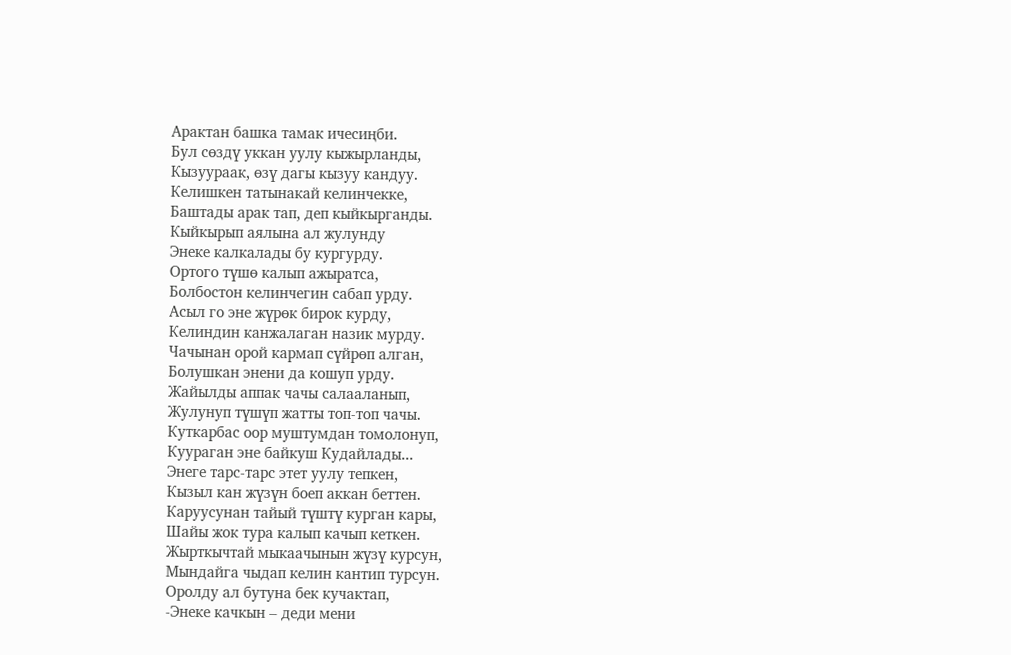Арактан башка тамак ичесиңби.
Бул сөздү уккан уулу кыжырланды,
Кызуураак, өзү дагы кызуу кандуу.
Келишкен татынакай келинчекке,
Баштады арак тап, деп кыйкырганды.
Кыйкырып аялына ал жулунду
Энеке калкалады бу кургурду.
Ортого түшө калып ажыратса,
Болбостон келинчегин сабап урду.
Асыл го эне жүрөк бирок курду,
Келиндин канжалаган назик мурду.
Чачынан орой кармап сүйрөп алган,
Болушкан энени да кошуп урду.
Жайылды аппак чачы салааланып,
Жулунуп түшүп жатты топ-топ чачы.
Куткарбас оор муштумдан томолонуп,
Куураган эне байкуш Кудайлады...
Энеге тарс-тарс этет уулу тепкен,
Кызыл кан жүзүн боеп аккан беттен.
Каруусунан тайый түштү курган кары,
Шайы жок тура калып качып кеткен.
Жырткычтай мыкаачынын жүзү курсун,
Мындайга чыдап келин кантип турсун.
Оролду ал бутуна бек кучактап,
-Энеке качкын – деди мени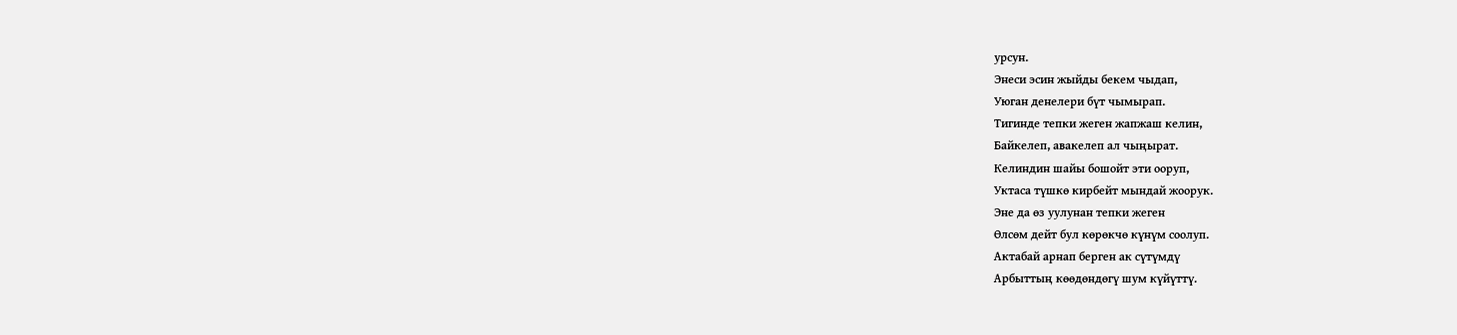урсун.
Энеси эсин жыйды бекем чыдап,
Уюган денелери бүт чымырап.
Тигинде тепки жеген жапжаш келин,
Байкелеп, авакелеп ал чыңырат.
Келиндин шайы бошойт эти ооруп,
Уктаса түшкө кирбейт мындай жоорук.
Эне да өз уулунан тепки жеген
Өлсөм дейт бул көрөкчө күнүм соолуп.
Актабай арнап берген ак сүтүмдү
Арбыттың көөдөндөгү шум күйүттү.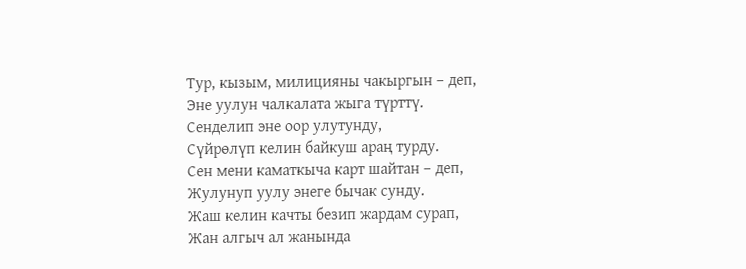Тур, кызым, милицияны чакыргын – деп,
Эне уулун чалкалата жыга түрттү.
Сенделип эне оор улутунду,
Сүйрөлүп келин байкуш араң турду.
Сен мени каматкыча карт шайтан – деп,
Жулунуп уулу энеге бычак сунду.
Жаш келин качты безип жардам сурап,
Жан алгыч ал жанында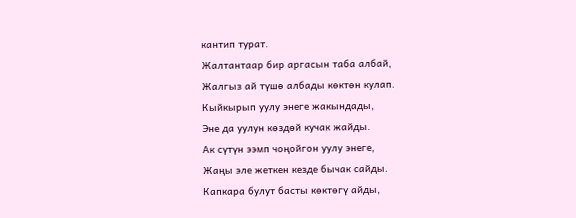кантип турат.
Жалтантаар бир аргасын таба албай,
Жалгыз ай түшө албады көктөн кулап.
Кыйкырып уулу энеге жакындады,
Эне да уулун көздөй кучак жайды.
Ак сүтүн ээмп чоңойгон уулу энеге,
Жаңы эле жеткен кезде бычак сайды.
Капкара булут басты көктөгү айды,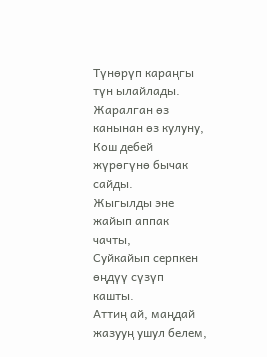Түнөрүп караңгы түн ылайлады.
Жаралган өз канынан өз кулуну,
Кош дебей жүрөгүнө бычак сайды.
Жыгылды эне жайып аппак чачты,
Суйкайып серпкен өңдүү сүзүп кашты.
Аттиң ай, маңдай жазууң ушул белем,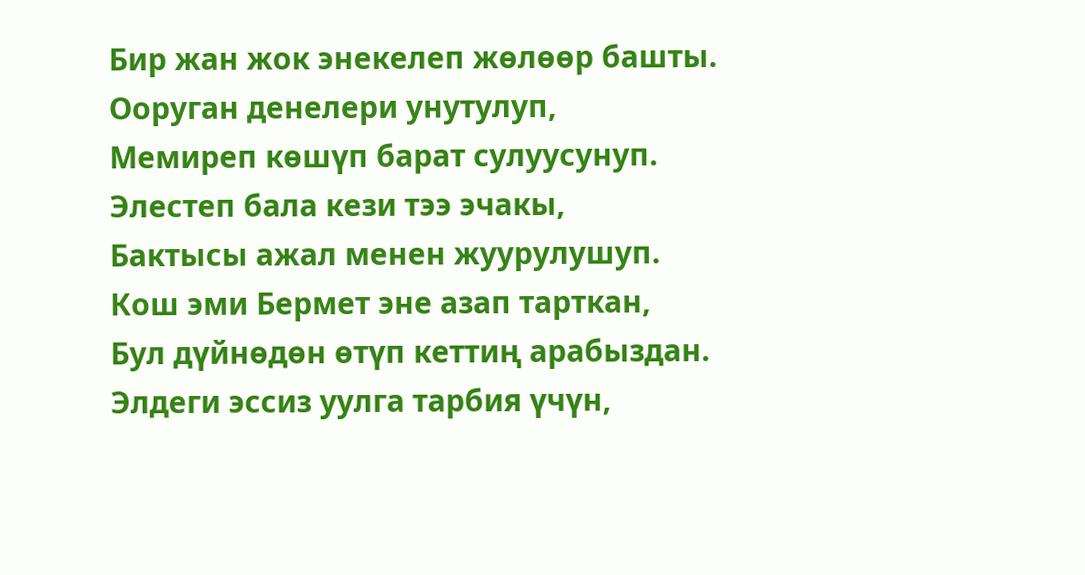Бир жан жок энекелеп жөлөөр башты.
Ооруган денелери унутулуп,
Мемиреп көшүп барат сулуусунуп.
Элестеп бала кези тээ эчакы,
Бактысы ажал менен жуурулушуп.
Кош эми Бермет эне азап тарткан,
Бул дүйнөдөн өтүп кеттиң арабыздан.
Элдеги эссиз уулга тарбия үчүн,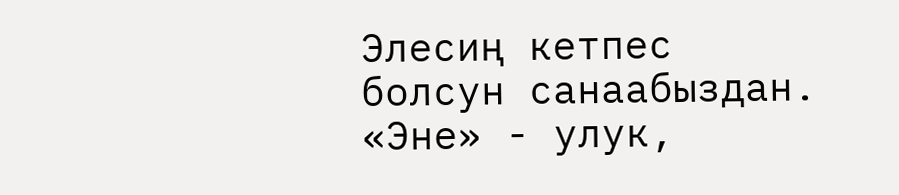Элесиң кетпес болсун санаабыздан.
«Эне» - улук,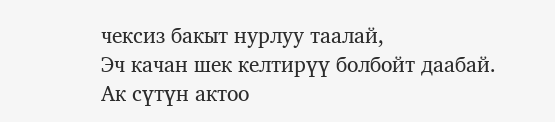чексиз бакыт нурлуу таалай,
Эч качан шек келтирүү болбойт даабай.
Ак сүтүн актоо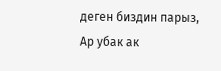деген биздин парыз,
Ар убак ак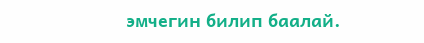эмчегин билип баалай.